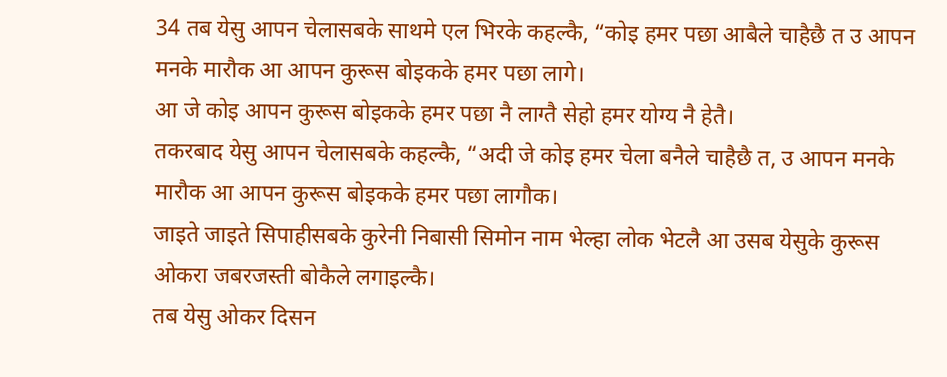34 तब येसु आपन चेलासबके साथमे एल भिरके कहल्कै, “कोइ हमर पछा आबैले चाहैछै त उ आपन मनके मारौक आ आपन कुरूस बोइकके हमर पछा लागे।
आ जे कोइ आपन कुरूस बोइकके हमर पछा नै लाग्तै सेहो हमर योग्य नै हेतै।
तकरबाद येसु आपन चेलासबके कहल्कै, “अदी जे कोइ हमर चेला बनैले चाहैछै त, उ आपन मनके मारौक आ आपन कुरूस बोइकके हमर पछा लागौक।
जाइते जाइते सिपाहीसबके कुरेनी निबासी सिमोन नाम भेल्हा लोक भेटलै आ उसब येसुके कुरूस ओकरा जबरजस्ती बोकैले लगाइल्कै।
तब येसु ओकर दिसन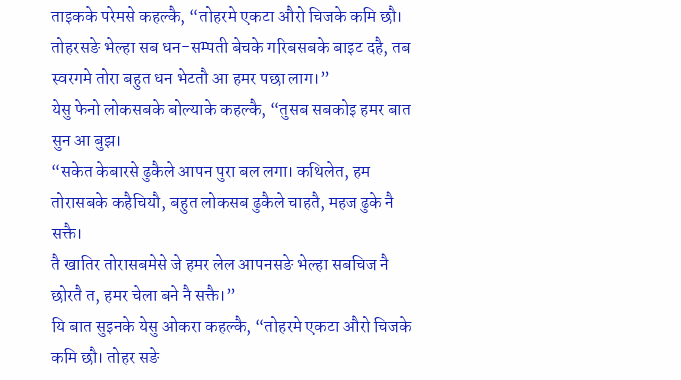ताइकके परेमसे कहल्कै, “तोहरमे एकटा औरो चिजके कमि छौ। तोहरसङे भेल्हा सब धन-सम्पती बेचके गरिबसबके बाइट दहै, तब स्वरगमे तोरा बहुत धन भेटतौ आ हमर पछा लाग।”
येसु फेनो लोकसबके बोल्याके कहल्कै, “तुसब सबकोइ हमर बात सुन आ बुझ।
“सकेत केबारसे ढुकैले आपन पुरा बल लगा। कथिलेत, हम तोरासबके कहैचियौ, बहुत लोकसब ढुकैले चाहतै, महज ढुके नै सक्तै।
तै खातिर तोरासबमेसे जे हमर लेल आपनसङे भेल्हा सबचिज नै छोरतै त, हमर चेला बने नै सक्तै।”
यि बात सुइनके येसु ओकरा कहल्कै, “तोहरमे एकटा औरो चिजके कमि छौ। तोहर सङे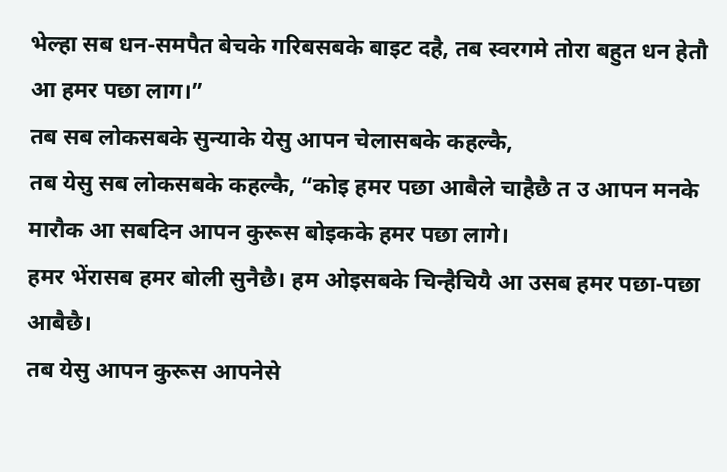भेल्हा सब धन-समपैत बेचके गरिबसबके बाइट दहै, तब स्वरगमे तोरा बहुत धन हेतौ आ हमर पछा लाग।”
तब सब लोकसबके सुन्याके येसु आपन चेलासबके कहल्कै,
तब येसु सब लोकसबके कहल्कै, “कोइ हमर पछा आबैले चाहैछै त उ आपन मनके मारौक आ सबदिन आपन कुरूस बोइकके हमर पछा लागे।
हमर भेंरासब हमर बोली सुनैछै। हम ओइसबके चिन्हैचियै आ उसब हमर पछा-पछा आबैछै।
तब येसु आपन कुरूस आपनेसे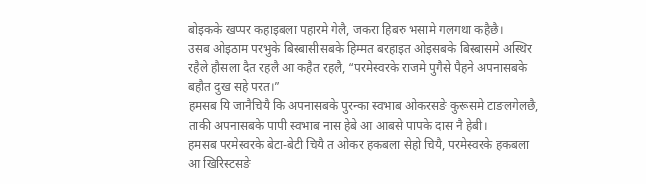बोइकके खप्पर कहाइबला पहारमे गेलै, जकरा हिबरु भसामे गलगथा कहैछै।
उसब ओइठाम परभुके बिस्बासीसबके हिम्मत बरहाइत ओइसबके बिस्बासमे अस्थिर रहैले हौसला दैत रहलै आ कहैत रहलै, “परमेस्वरके राजमे पुगैसे पैहने अपनासबके बहौत दुख सहे परत।”
हमसब यि जानैचियै कि अपनासबके पुरन्का स्वभाब ओकरसङे कुरूसमे टाङलगेलछै, ताकी अपनासबके पापी स्वभाब नास हेबे आ आबसे पापके दास नै हेबी।
हमसब परमेस्वरके बेटा-बेटी चियै त ओकर हकबला सेहो चियै, परमेस्वरके हकबला आ खिरिस्टसङे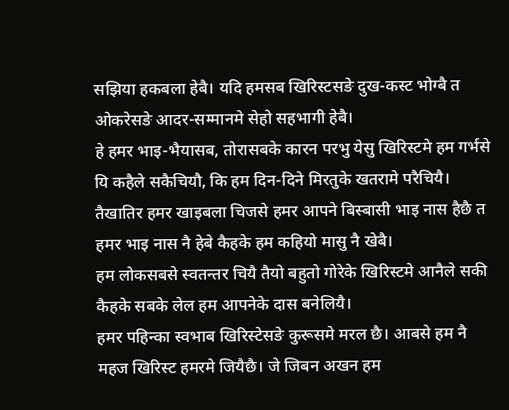सझिया हकबला हेबै। यदि हमसब खिरिस्टसङे दुख-कस्ट भोग्बै त ओकरेसङे आदर-सम्मानमे सेहो सहभागी हेबै।
हे हमर भाइ-भैयासब, तोरासबके कारन परभु येसु खिरिस्टमे हम गर्भसे यि कहैले सकैचियौ, कि हम दिन-दिने मिरतुके खतरामे परैचियै।
तैखातिर हमर खाइबला चिजसे हमर आपने बिस्बासी भाइ नास हैछै त हमर भाइ नास नै हेबे कैहके हम कहियो मासु नै खेबै।
हम लोकसबसे स्वतन्तर चियै तैयो बहुतो गोरेके खिरिस्टमे आनैले सकी कैहके सबके लेल हम आपनेके दास बनेलियै।
हमर पहिन्का स्वभाब खिरिस्टेसङे कुरूसमे मरल छै। आबसे हम नै महज खिरिस्ट हमरमे जियैछै। जे जिबन अखन हम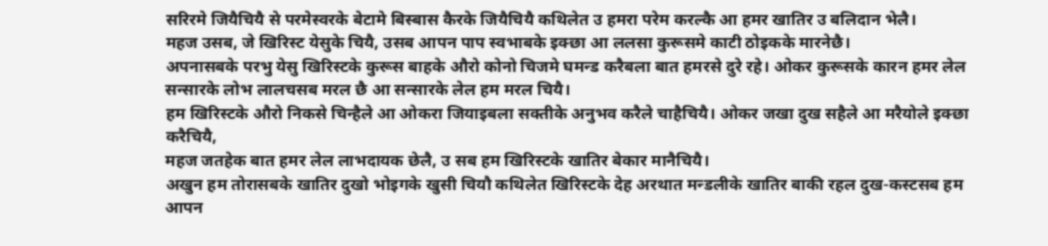सरिरमे जियैचियै से परमेस्वरके बेटामे बिस्बास कैरके जियैचियै कथिलेत उ हमरा परेम करल्कै आ हमर खातिर उ बलिदान भेलै।
महज उसब, जे खिरिस्ट येसुके चियै, उसब आपन पाप स्वभाबके इक्छा आ ललसा कुरूसमे काटी ठोइकके मारनेछै।
अपनासबके परभु येसु खिरिस्टके कुरूस बाहके औरो कोनो चिजमे घमन्ड करैबला बात हमरसे दुरे रहे। ओकर कुरूसके कारन हमर लेल सन्सारके लोभ लालचसब मरल छै आ सन्सारके लेल हम मरल चियै।
हम खिरिस्टके औरो निकसे चिन्हैले आ ओकरा जियाइबला सक्तीके अनुभव करैले चाहैचियै। ओकर जखा दुख सहैले आ मरैयोले इक्छा करैचियै,
महज जतहेक बात हमर लेल लाभदायक छेलै, उ सब हम खिरिस्टके खातिर बेकार मानैचियै।
अखुन हम तोरासबके खातिर दुखो भोइगके खुसी चियौ कथिलेत खिरिस्टके देह अरथात मन्डलीके खातिर बाकी रहल दुख-कस्टसब हम आपन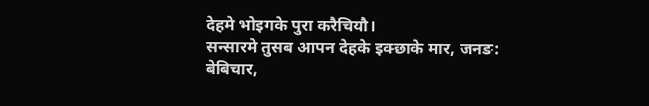देहमे भोइगके पुरा करैचियौ।
सन्सारमे तुसब आपन देहके इक्छाके मार, जनङ: बेबिचार,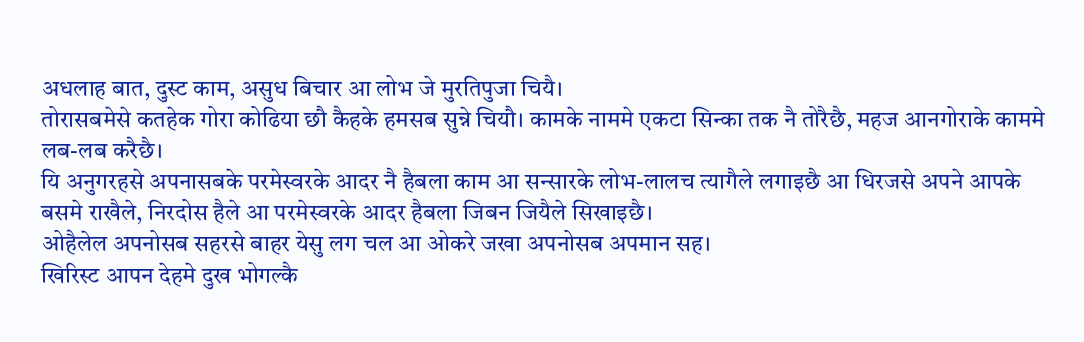अधलाह बात, दुस्ट काम, असुध बिचार आ लोभ जे मुरतिपुजा चियै।
तोरासबमेसे कतहेक गोरा कोढिया छौ कैहके हमसब सुन्ने चियौ। कामके नाममे एकटा सिन्का तक नै तोरैछै, महज आनगोराके काममे लब-लब करैछै।
यि अनुगरहसे अपनासबके परमेस्वरके आदर नै हैबला काम आ सन्सारके लोभ-लालच त्यागैले लगाइछै आ धिरजसे अपने आपके बसमे राखैले, निरदोस हैले आ परमेस्वरके आदर हैबला जिबन जियैले सिखाइछै।
ओहैलेल अपनोसब सहरसे बाहर येसु लग चल आ ओकरे जखा अपनोसब अपमान सह।
खिरिस्ट आपन देहमे दुख भोगल्कै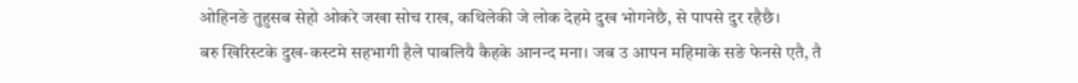ओहिनङे तुहुसब सेहो ओकरे जखा सोच राख, कथिलेकी जे लोक देहमे दुख भोगनेछै, से पापसे दुर रहैछै।
बरु खिरिस्टके दुख-कस्टमे सहभागी हैले पाबलियै कैहके आनन्द मना। जब उ आपन महिमाके सङे फेनसे एतै, तै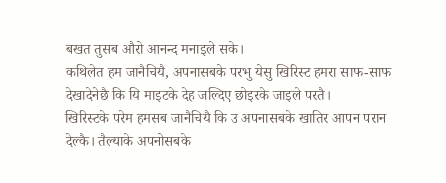बखत तुसब औरो आनन्द मनाइले सके।
कथिलेत हम जानैचियै, अपनासबके परभु येसु खिरिस्ट हमरा साफ-साफ देखादेनेछै कि यि माइटके देह जल्दिए छोइरके जाइले परतै।
खिरिस्टके परेम हमसब जानैचियै कि उ अपनासबके खातिर आपन परान देल्कै। तैल्याके अपनोसबके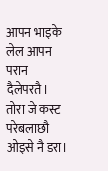आपन भाइके लेल आपन परान दैलेपरतै।
तोरा जे कस्ट परेबलाछौ ओइसे नै डरा।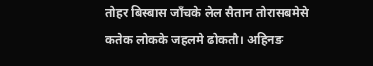तोहर बिस्बास जाँचके लेल सैतान तोरासबमेसे कतेक लोकके जहलमे ढोकतौ। अहिनङ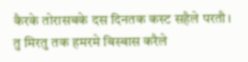कैरके तोरासबके दस दिनतक कस्ट सहैले परतौ। तु मिरतु तक हमरमे बिस्बास करैले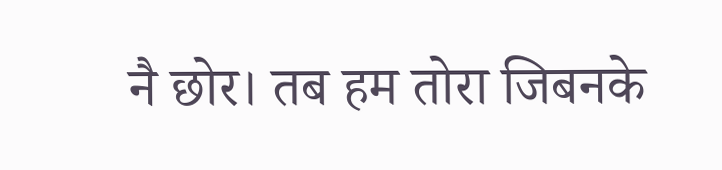नै छोर। तब हम तोरा जिबनके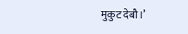मुकुट देबौ।’